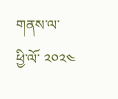གནས་ལ་
ཕྱི་ལོ་ ༢༠༢༤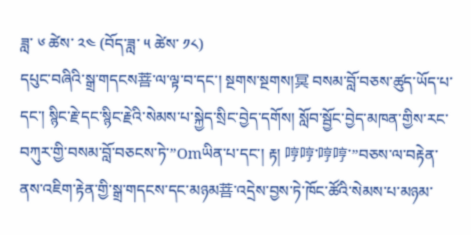ཟླ་ ༦ ཚེས་ ༢༤ (བོད་ཟླ་ ༥ ཚེས་ ༡༨)
དཔུང་བཞིའི་སྒྲ་གདངས菩་ལ་ལྟ་བ་དང་། སྔགས་སྔགས།冥 བསམ་བློ་བཅས་ཚུད་ཡོད་པ་དང་། སྙིང་རྗེ་དང་སྙིང་རྗེའི་སེམས་པ་སྐྱེད་སྲིང་བྱེད་དགོས། སློབ་སྦྱོང་བྱེད་མཁན་གྱིས་རང་བཀུར་གྱི་བསམ་བློ་བཅངས་ཏེ་”Omཡིན་པ་དང་། རྟ། 哼哼་哼哼་”བཅས་ལ་བརྟེན་ནས་འཇིག་རྟེན་གྱི་སྒྲ་གདངས་དང་མཉམ菩་འདྲེས་བྱས་ཏེ་ཁོང་ཚོའི་སེམས་པ་མཉམ་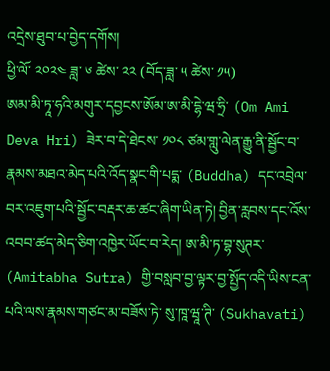འདྲེས་ཐུབ་པ་བྱེད་དགོས།
ཕྱི་ལོ་ ༢༠༢༤ ཟླ་ ༦ ཚེས་ ༢༢ (བོད་ཟླ་ ༥ ཚེས་ ༡༥)
ཨམ་མི་ཏཱ་ཧའི་མགུར་དབྱངས་ཨོམ་ཨ་མི་དྷེ་ཝ་ཧྲི་ (Om Ami Deva Hri) ཟེར་བ་དེ་ཐེངས་ ༡༠༨ ཙམ་གླུ་ལེན་རྒྱུ་ནི་སྦྱོང་བ་རྣམས་མཐའ་མེད་པའི་འོད་སྣང་གི་པདྨ་ (Buddha) དང་འབྲེལ་བར་འཇུག་པའི་སྦྱོང་བརྡར་ཆ་ཚང་ཞིག་ཡིན་ཏེ། བྱིན་རླབས་དང་འོས་འབབ་ཚད་མེད་ཅིག་འཁྱེར་ཡོང་བ་རེད། ཨ་མི་ཏ་བྷ་སུཊར་ (Amitabha Sutra) གྱི་བསླབ་བྱ་ལྟར་བྱ་སྤྱོད་འདི་ཡིས་ངན་པའི་ལས་རྣམས་གཙང་མ་བཟོས་ཏེ་ སུ་ཁཱ་ཝཱ་ཊི་ (Sukhavati)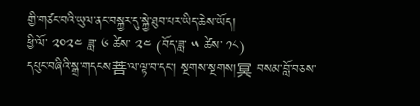གྱི་གཙང་བའི་ཡུལ་ནང་བསྐྱར་དུ་སྐྱེ་ཐུབ་པར་ཡིད་ཆེས་ཡོད།
ཕྱི་ལོ་ ༢༠༢༤ ཟླ་ ༦ ཚེས་ ༢༤ (བོད་ཟླ་ ༥ ཚེས་ ༡༨)
དཔུང་བཞིའི་སྒྲ་གདངས菩་ལ་ལྟ་བ་དང་། སྔགས་སྔགས།冥 བསམ་བློ་བཅས་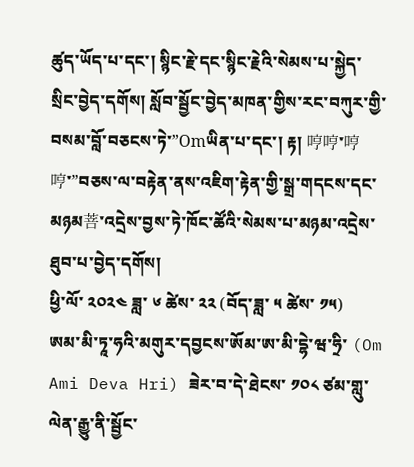ཚུད་ཡོད་པ་དང་། སྙིང་རྗེ་དང་སྙིང་རྗེའི་སེམས་པ་སྐྱེད་སྲིང་བྱེད་དགོས། སློབ་སྦྱོང་བྱེད་མཁན་གྱིས་རང་བཀུར་གྱི་བསམ་བློ་བཅངས་ཏེ་”Omཡིན་པ་དང་། རྟ། 哼哼་哼哼་”བཅས་ལ་བརྟེན་ནས་འཇིག་རྟེན་གྱི་སྒྲ་གདངས་དང་མཉམ菩་འདྲེས་བྱས་ཏེ་ཁོང་ཚོའི་སེམས་པ་མཉམ་འདྲེས་ཐུབ་པ་བྱེད་དགོས།
ཕྱི་ལོ་ ༢༠༢༤ ཟླ་ ༦ ཚེས་ ༢༢ (བོད་ཟླ་ ༥ ཚེས་ ༡༥)
ཨམ་མི་ཏཱ་ཧའི་མགུར་དབྱངས་ཨོམ་ཨ་མི་དྷེ་ཝ་ཧྲི་ (Om Ami Deva Hri) ཟེར་བ་དེ་ཐེངས་ ༡༠༨ ཙམ་གླུ་ལེན་རྒྱུ་ནི་སྦྱོང་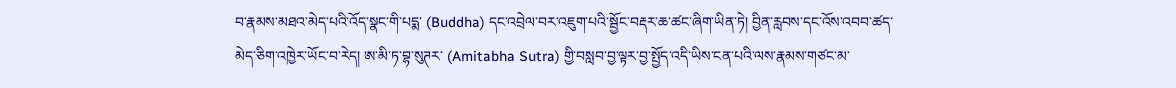བ་རྣམས་མཐའ་མེད་པའི་འོད་སྣང་གི་པདྨ་ (Buddha) དང་འབྲེལ་བར་འཇུག་པའི་སྦྱོང་བརྡར་ཆ་ཚང་ཞིག་ཡིན་ཏེ། བྱིན་རླབས་དང་འོས་འབབ་ཚད་མེད་ཅིག་འཁྱེར་ཡོང་བ་རེད། ཨ་མི་ཏ་བྷ་སུཊར་ (Amitabha Sutra) གྱི་བསླབ་བྱ་ལྟར་བྱ་སྤྱོད་འདི་ཡིས་ངན་པའི་ལས་རྣམས་གཙང་མ་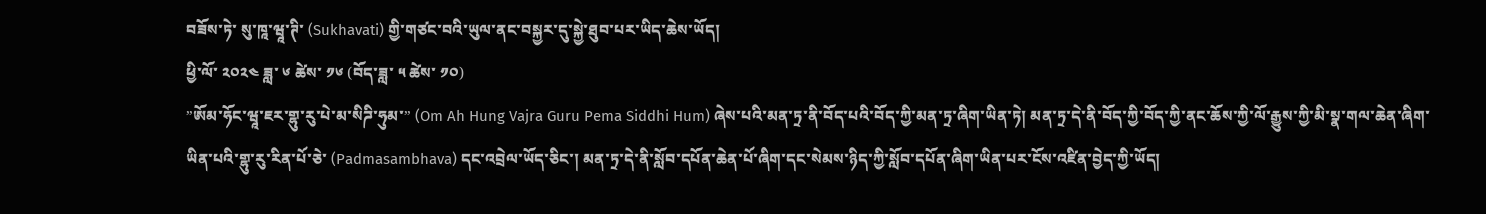བཟོས་ཏེ་ སུ་ཁཱ་ཝཱ་ཊི་ (Sukhavati) གྱི་གཙང་བའི་ཡུལ་ནང་བསྐྱར་དུ་སྐྱེ་ཐུབ་པར་ཡིད་ཆེས་ཡོད།
ཕྱི་ལོ་ ༢༠༢༤ ཟླ་ ༦ ཚེས་ ༡༦ (བོད་ཟླ་ ༥ ཚེས་ ༡༠)
”ཨོམ་ཧོང་ཝཱ་ཇར་གྷུ་རུ་པེ་མ་སིཌི་ཧུམ་” (Om Ah Hung Vajra Guru Pema Siddhi Hum) ཞེས་པའི་མན་ཏྲ་ནི་བོད་པའི་བོད་ཀྱི་མན་ཏྲ་ཞིག་ཡིན་ཏེ། མན་ཏྲ་དེ་ནི་བོད་ཀྱི་བོད་ཀྱི་ནང་ཆོས་ཀྱི་ལོ་རྒྱུས་ཀྱི་མི་སྣ་གལ་ཆེན་ཞིག་ཡིན་པའི་གྷུ་རུ་རིན་པོ་ཅེ་ (Padmasambhava) དང་འབྲེལ་ཡོད་ཅིང་། མན་ཏྲ་དེ་ནི་སློབ་དཔོན་ཆེན་པོ་ཞིག་དང་སེམས་ཉིད་ཀྱི་སློབ་དཔོན་ཞིག་ཡིན་པར་ངོས་འཛིན་བྱེད་ཀྱི་ཡོད།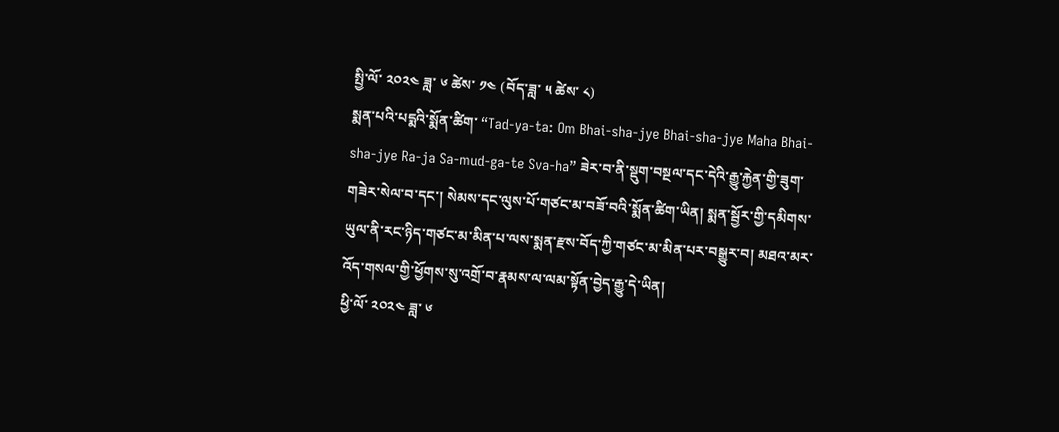སྤྱི་ལོ་ ༢༠༢༤ ཟླ་ ༦ ཚེས་ ༡༤ (བོད་ཟླ་ ༥ ཚེས་ ༨)
སྨན་པའི་པདྨའི་སྨོན་ཚིག་ “Tad-ya-ta: Om Bhai-sha-jye Bhai-sha-jye Maha Bhai-sha-jye Ra-ja Sa-mud-ga-te Sva-ha” ཟེར་བ་ནི་སྡུག་བསྔལ་དང་དེའི་རྒྱུ་རྐྱེན་གྱི་ཟུག་གཟེར་སེལ་བ་དང་། སེམས་དང་ལུས་པོ་གཙང་མ་བཟོ་བའི་སྨོན་ཚིག་ཡིན། སྨན་སྦྱོར་གྱི་དམིགས་ཡུལ་ནི་རང་ཉིད་གཙང་མ་མིན་པ་ལས་སྨན་རྫས་བོད་ཀྱི་གཙང་མ་མིན་པར་བསྒྱུར་བ། མཐའ་མར་འོད་གསལ་གྱི་ཕྱོགས་སུ་འགྲོ་བ་རྣམས་ལ་ལམ་སྟོན་བྱེད་རྒྱུ་དེ་ཡིན།
ཕྱི་ལོ་ ༢༠༢༤ ཟླ་ ༦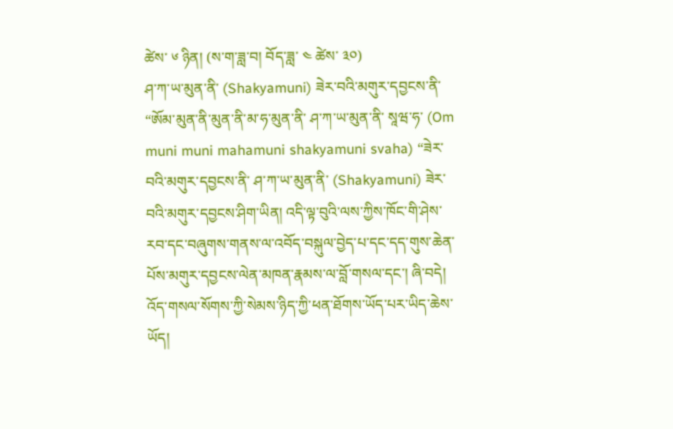ཚེས་ ༦ ཉིན། (ས་ག་ཟླ་བ། བོད་ཟླ་ ༤ ཚེས་ ༣༠)
ཤ་ཀ་ཡ་མུན་ནི་ (Shakyamuni) ཟེར་བའི་མགུར་དབྱངས་ནི་ “ཨོམ་མུན་ནི་མུན་ནི་མ་ཧ་མུན་ནི་ ཤ་ཀ་ཡ་མུན་ནི་ སཱཝ་ཧ་ (Om muni muni mahamuni shakyamuni svaha) “ཟེར་བའི་མགུར་དབྱངས་ནི་ ཤ་ཀ་ཡ་མུན་ནི་ (Shakyamuni) ཟེར་བའི་མགུར་དབྱངས་ཤིག་ཡིན། འདི་ལྟ་བུའི་ལས་ཀྱིས་ཁོང་གི་ཤེས་རབ་དང་བཞུགས་གནས་ལ་འབོད་བསྐུལ་བྱེད་པ་དང་དད་གུས་ཆེན་པོས་མགུར་དབྱངས་ལེན་མཁན་རྣམས་ལ་བློ་གསལ་དང་། ཞི་བདེ། འོད་གསལ་སོགས་ཀྱི་སེམས་ཉིད་ཀྱི་ཕན་ཐོགས་ཡོད་པར་ཡིད་ཆེས་ཡོད།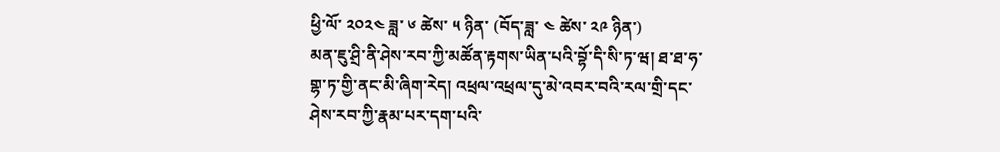ཕྱི་ལོ་ ༢༠༢༤ ཟླ་ ༦ ཚེས་ ༥ ཉིན་ (བོད་ཟླ་ ༤ ཚེས་ ༢༩ ཉིན་)
མན་ཇུ་ཤྲི་ནི་ཤེས་རབ་ཀྱི་མཚོན་རྟགས་ཡིན་པའི་བྷོ་དི་སི་ཏ་ཝ། ཐ་ཐ་ཧ་གྷ་ཏ་གྱི་ནང་མི་ཞིག་རེད། འཕྲལ་འཕྲལ་དུ་མེ་འབར་བའི་རལ་གྲི་དང་ཤེས་རབ་ཀྱི་རྣམ་པར་དག་པའི་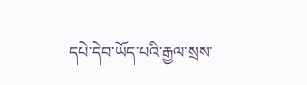དཔེ་དེབ་ཡོད་པའི་རྒྱལ་སྲས་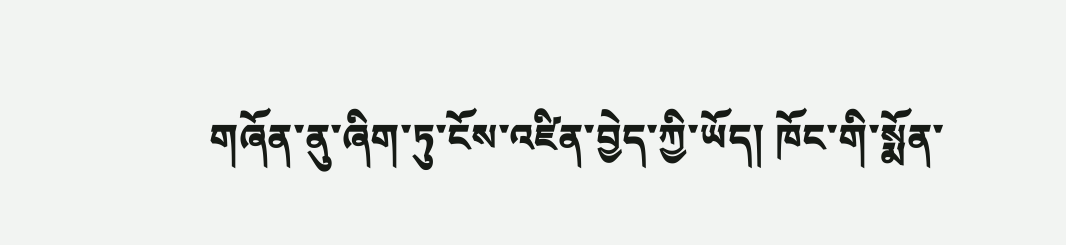གཞོན་ནུ་ཞིག་ཏུ་ངོས་འཛིན་བྱེད་ཀྱི་ཡོད། ཁོང་གི་སྨོན་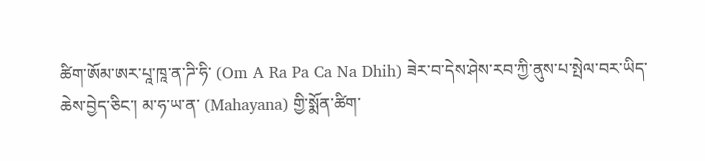ཚིག་ཨོམ་ཨར་པཱ་ཁཱ་ན་ཌི་ཧི་ (Om A Ra Pa Ca Na Dhih) ཟེར་བ་དེས་ཤེས་རབ་ཀྱི་ནུས་པ་སྤེལ་བར་ཡིད་ཆེས་བྱེད་ཅིང་། མ་ཧ་ཡ་ན་ (Mahayana) གྱི་སྨོན་ཚིག་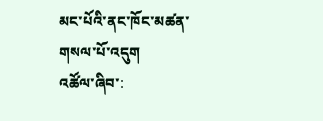མང་པོའི་ནང་ཁོང་མཚན་གསལ་པོ་འདུག
འཚོལ་ཞིབ་: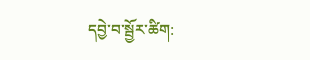དབྱེ་བ་སྦྱོར་ཚིག: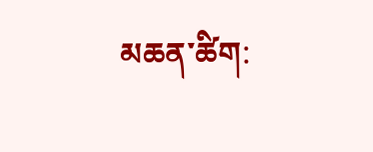མཆན་ཚིག: